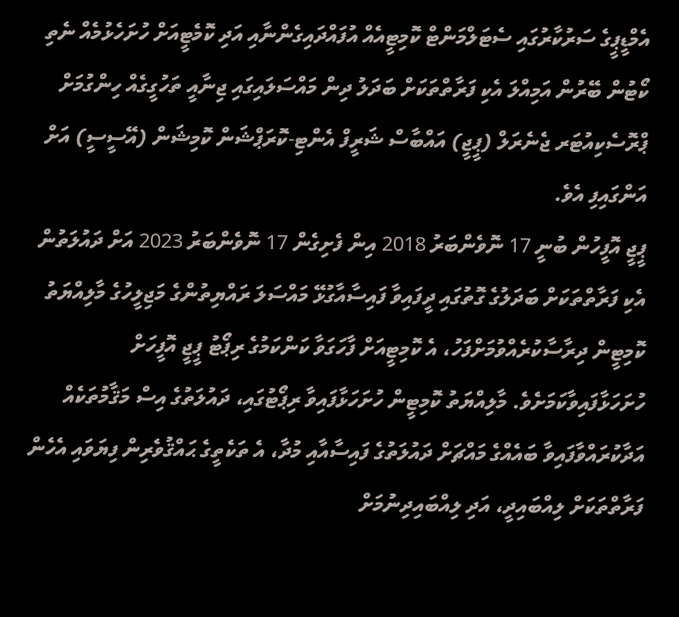އެމްޑީޕީގެ ސަރުކާރުގައި ސެޓަލްމަންޓް ކޮމިޓީއެއް އުފައްދައިގެންނާއި އަދި ކޮމެޓީއަށް ހުށަހެޅުމެއް ނެތި ކޯޓުން ބޭރުން އަމިއްލަ އެކި ފަރާތްތަކަށް ބަދަލު ދިން މައްސަލައިގައި ޖިނާއީ ތަހުގީގެއް ހިންގުމަށް ޕްރޮސެކިއުޓަރ ޖެނެރަލް (ޕީޖީ) އައްބާސް ޝަރީފް އެންޓި-ކޮރަޕްޝަން ކޮމިޝަން (އޭސީސީ) އަށް އަންގައިފި އެވެ.
ޕީޖީ އޮފީހުން ބުނީ 17 ނޮވެންބަރު 2018 އިން ފެށިގެން 17 ނޮވެންބަރު 2023 އަށް ދައުލަތުން އެކި ފަރާތްތަކަށް ބަދަލުގެ ގޮތުގައި ދީފައިވާ ފައިސާއާގުޅޭ މައްސަލަ ރައްޔިތުންގެ މަޖިލީހުގެ މާލިއްޔަތު ކޮމިޓީން ދިރާސާކުރެއްވުމަށްފަހު، އެ ކޮމިޓީއަށް ފާހަގަވާ ކަންކަމުގެ ރިޕޯޓު ޕީޖީ އޮފީހަށް ހުށަހަޅާފައިވާކަމަށެވެ. މާލިއްޔަތު ކޮމިޓީން ހުށަހަޅާފައިވާ ރިޕޯޓުގައި، ދައުލަތުގެ އިސް މަޤާމުތަކެއް އަދާކުރައްވާފައިވާ ބައެއްގެ މައްޗަށް ދައުލަތުގެ ފައިސާއާއި މުދާ، އެ ތަކެތީގެ ޙައްޤުވެރިން ފިޔަވައި އެހެން ފަރާތްތަކަށް ލިއްބައިދީ، އަދި ލިއްބައިދިނުމަށް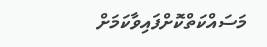މަސައްކަތްކޮށްފައިވާކަމަށް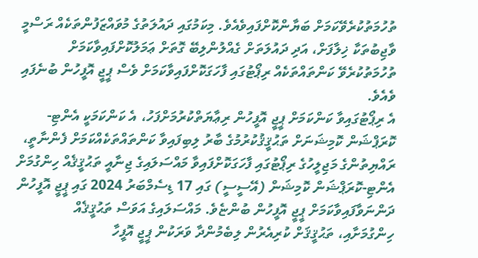ތުހުމަތުކުރެވޭކަމަށް ބަޔާންކޮށްފައިވެއެވެ. މިކަމުގައި ދައުލަތުގެ މުވައްޒަފުންތަކެއް ރަސްމީ ވާޖިބުތަކާ ޚިލާފަށް، އަދި ދައުލަތަށް ގެއްލުންލިބޭ ގޮތަށް ޢަމަލުކޮށްފައިވާކަމަށް ތުހުމަތުކުރެވޭ ކަންތައްތަކެއް ރިޕޯޓުގައި ފާހަގަކޮށްފައިވާކަމަށް ވެސް ޕީޖީ އޮފީހުން ބުނެފައި ވެއެވެ.
އެ ރިޕޯޓުގައިވާ ކަންކަމަށް ޕީޖީ އޮފީހުން ރިޢާޔަތްކުރުމަށްފަހު، އެ ކަންކަމަކީ އެންޓި-ކޮރަޕްޝަން ކޮމިޝަނަށް ތަޙުޤީޤުކުރުމުގެ ބާރު ލިބިފައިވާ ކަންތައްތަކެއްކަމަށް ފެންނާތީ، ރައްޔިތުންގެ މަޖިލީހުގެ ރިޕޯޓުގައި ފާހަގަކޮށްފައިވާ މައްސަލައިގެ ޖިނާއީ ތަޙުޤީޤެއް ހިންގުމަށް އެންޓި-ކޮރަޕްޝަން ކޮމިޝަން (އޭސީސީ) ގައި 17 ޑިސެމްބަރު 2024 ގައި ޕީޖީ އޮފީހުން ދަންނަވާފައިވާކަމަށް ޕީޖީ އޮފީހުން ބުންޏެވެ. މައްސަލައިގެ އަވަސް ތަޙުޤީޤެއް ހިންގުމަށާއި، ތަޙުޤީޤަށް ކުރިއެރުން ލިބެމުންދާ ވަރަކުން ޕީޖީ އޮފީހާ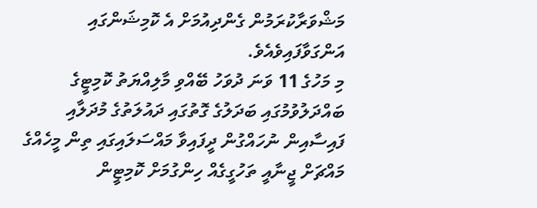މަޝްވަރާކުރަމުން ގެންދިއުމަށް އެ ކޮމިޝަންގައި އަންގަވާފައިވެއެވެ.
މި މަހުގެ 11 ވަނަ ދުވަހު ބޭއްވި މާލިއްޔަތު ކޮމިޓީގެ ބައްދަލުވުމުގައި ބަދަލުގެ ގޮތުގައި ދައުލަތުގެ މުދަލާއި ފައިސާއިން ނުހައްގުން ދީފައިވާ މައްސަލައިގައި ތިން މީހެއްގެ މައްޗަށް ޖީނާއީ ތަހުގީގެއް ހިންގުމަށް ކޮމިޓީން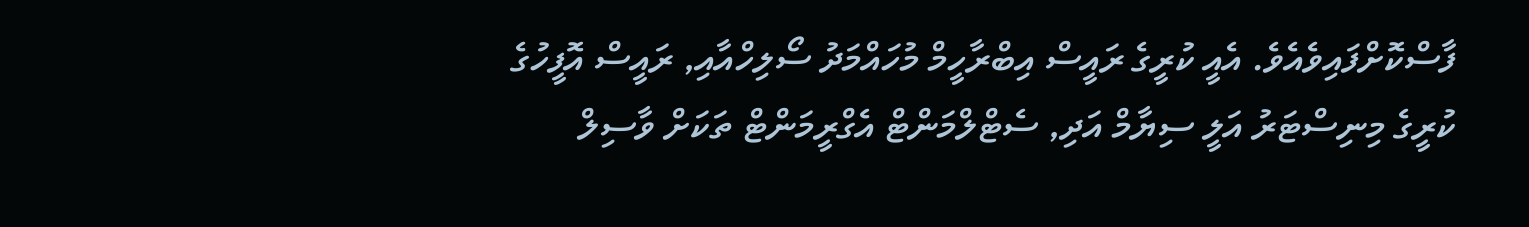ފާސްކޮށްފައިވެއެވެ. އެއީ ކުރީގެ ރައީސް އިބްރާހީމް މުހައްމަދު ސޯލިހްއާއި, ރައީސް އޮފީހުގެ ކުރީގެ މިނިސްޓަރު އަލީ ސިޔާމް އަދި, ސެޓްލްމަންޓް އެގްރީމަންޓް ތަކަށް ވާސިލް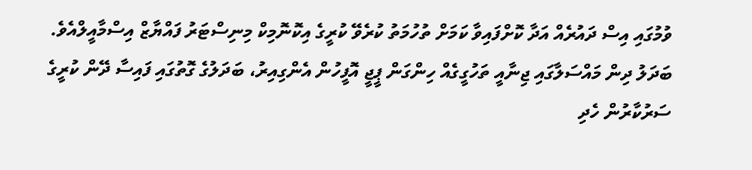ވުމުގައި އިސް ދައުރެއް އަދާ ކޮށްފައިވާ ކަމަށް ތުހުމަތު ކުރެވޭ ކުރީގެ އިކޮނޮމިކް މިނިސްޓަރު ފައްޔާޒް އިސްމާއީލްއެވެ.
ބަދަލު ދިން މައްސަލާގައި ޖިނާއީ ތަހުގީގެއް ހިންގަން ޕީޖީ އޮފީހުން އެންގިއިރު، ބަދަލުގެ ގޮތުގައި ފައިސާ ދޭން ކުރީގެ ސަރުކާރުން ހެދި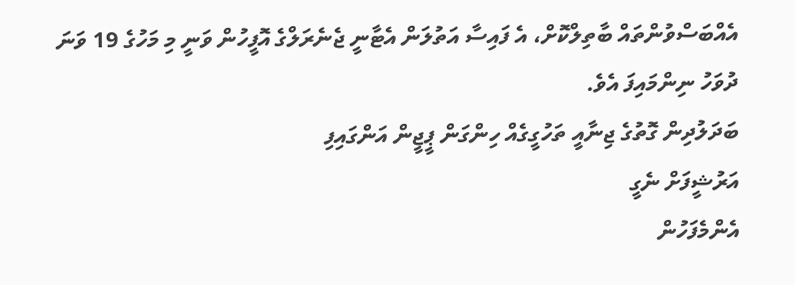އެއްބަސްވުންތައް ބާތިލްކޮށް، އެ ފައިސާ އަތުލަން އެޓާނީ ޖެނެރަލްގެ އޮފީހުން ވަނީ މި މަހުގެ 19 ވަނަ ދުވަހު ނިންމައިފަ އެވެ.
ބަދަލުދިން ގޮތުގެ ޖިނާއީ ތަހުގީގެއް ހިންގަން ޕީޖީން އަންގައިފި
އަރުޝީފަށް ނެގީ
އެންމެފަހުން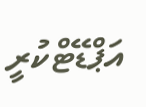އަޕްޑޭޓްކުރީ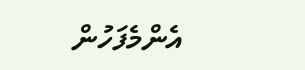އެންމެފަހުން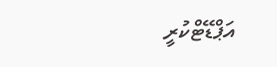އަޕްޑޭޓްކުރީ